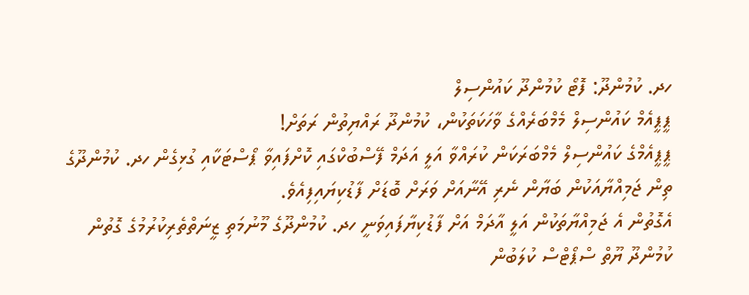ހދ. ކުމުންދޫ: ފޮޓޯ ކުމުންދޫ ކައުންސިލް
ޕީޕީއެމް ކައުންސިލް މެމްބަރެއްގެ ވާހަކަތަކުން، ކުމުންދޫ ރައްޔިތުން ރަތަށް!
ޕީޕީއެމްގެ ކައުންސިލް މެމްބަރަކަން ކުރައްވާ އަލީ އަދަމް ފޭސްބުކްގައި ކޮށްފައިވާ ޕޯސްޓަކާއި ގުޅިގެން ހދ. ކުމުންދޫގެ ތިން ޖަމިއްޔާއަކުން ބަޔާން ނެރި އޭނާއަށް ވަރަށް ބޮޑަށް ފާޑުކިޔައިފިއެވެ.
އެގޮތުން އެ ޖަމިއްޔާތަކުން އަލީ އާދަމް އަށް ފާޑުކިޔާފައިވަނީ ހދ. ކުމުންދޫގެ މޫނުމަތި ޒީނަތްތެރިކުރުމުގެ ގޮތުން ކުމުންދޫ ޔޫތް ސްޕޯޓްސް ކުލަބުން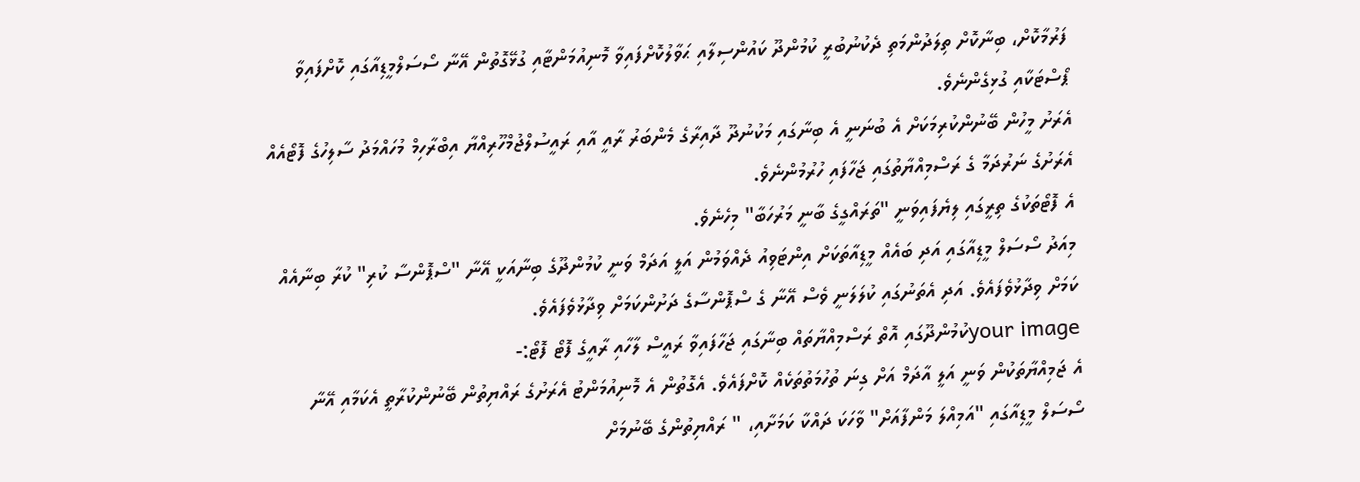ފަރުމާކޮށް، ބިނާކޮށް ތިލަދުންމަތި ދެކުނުބުރީ ކުމުންދޫ ކައުންސިލާއި ޙަވާލުކޮށްފައިވާ މޮނިއުމަންޓާއި ގުޅޭގޮތުން އޭނާ ސޯސަލްމީޑިއާގައި ކޮށްފައިވާ ޕޯސްޓަކާއި ގުޅިގެންނެވެ.
އެރަށު މީހުން ބޭނުންކުރިމަކަށް އެ ބުނަނީ އެ ބިނާގައި މަކުނުދޫ ދާއިރާގެ މެންބަރު ރާއީ އާއި ރައީސުލްޖުމްހޫރިއްޔާ އިބްރާހިމް މުހައްމަދު ސާލިހުގެ ފޮޓޯއެއް އެރަށުގެ ނަރުދަމާ ގެ ރަސްމިއްޔާތުގައި ޖަހާފައި ހުރުމުންނެވެ.
އެ ފޮޓޯތަކުގެ ތިރީގައި ލިޔެފައިވަނީ "ތަރައްގީގެ ބާނީ މަރުހަބާ" މިހެނެވެ.
މިއަދު ސޯސަލް މީޑިއާގައި އަދި ބައެއް މީޑިއާތަކަށް އިންޓަވިއު ދެއްވަމުން އަލީ އަދަމް ވަނީ ކުމުންދޫގެ ބިނާއަކީ އޭނާ "ސްޕޮންސާ ކުރި" ކުރާ ބިނާއެއް ކަމަށް ވިދާޅުވެފައެވެ. އަދި އެތަނުގައި ކުލަލަނީ ވެސް އޭނާ ގެ ސްޕޮންސާގެ ދަށުންކަމަށް ވިދާޅުވެފައެވެ.
your imageކުމުންދޫގައި އޮތް ރަސްމިއްޔާތައް ބިނާގައި ޖަހާފައިވާ ރައީސް ލާހާއި ރާއީގެ ފޮޓޯ ފޮޓޯ:-
އެ ޖަމިއްޔާތަކުން ވަނީ އަލީ އާދަމް އަށް ގިނަ ތުހުމަތުތަކެއް ކޮށްފައެވެ. އެގޮތުން އެ މޮނިއުމަންޓު އެރަށުގެ ރައްޔިތުން ބޭނުންކުރާތީ އެކަމާއި އޭނާ ސޯސަލް މީޑިއާގައި "އަމިއްލަ މަންފާއަށް" ވާހަކަ ދައްކާ ކަމަށާއި، " ރައްޔިތުންގެ ބޭނުމަށް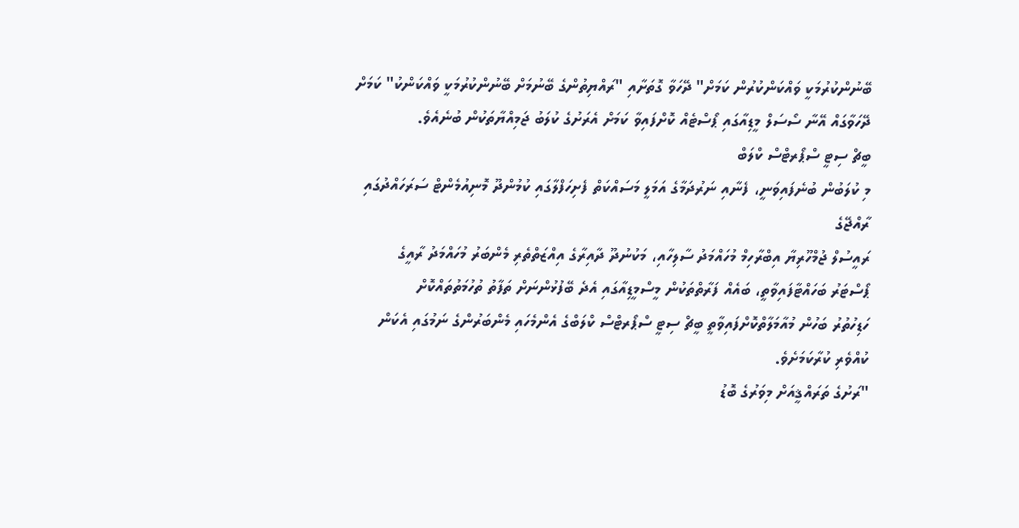ބޭނުންކުރުމަކީ ވައްކަންކުރުން ކަމަށް" ދޭހަވާ ގޮތަށާއި "ރައްޔިތުންގެ ބޭނުމަށް ބޭނުންކުރުމަކީ ވައްކަންކު" ކަމަށް ދޭހަވާގައް އޭނާ ސޯސަލް މީޑިއާގައި ޕޯސްޓެއް ކޮށްފައިވާ ކަމަށް އެރަށުގެ ކުލަބު ޖަމިއްޔާތަކުން ބުނެއެވެ.
ބީޗް ސިޓީ ސްޕޯރޓްސް ކްލަބް
މި ކުލަބުން ބުނެފައިވަނީ، ފެނާއި ނަރުދަމާގެ އަމަލީ މަސައްކަތް ފެށިހަފްލާގައި ކުމުންދޫ މޮނިއުމެންޓް ސަރަހައްދުގައި ރާއްޖޭގެ
ރައީސުލް ޖުމްހޫރިޔާ އިބްރާހިމް މުހައްމަދު ސާލިހާއި، މަކުނުދޫ ދާއިރާގެ އިއްޒަތްތެރި މެންބަރު މުހައްމަދު ރާއީގެ
ޕޯސްޓަރު ބަހައްޓާފައިވާތީ، ބައެއް ފަރާތްތަކުން މީސްމީޑިއާގައި އެދެ ބޭފުޅުންނަށް ތަފާތު ތުހުމަތުތައްކޮށް
ހަޑިހުތުރު ބަހުން މުއާމަލާތްކޮށްފައިވާތީ ބީޗް ސިޓީ ސްޕޯރޓްސް ކްލަބްގެ އެންމެހައި މެންބަރުންގެ ނަމުގައި އެކަން
ކުއްވެރި ކުރާކަމަށެވެ.
"ރަށުގެ ތަރައްޤީއަށް މިވަރުގެ ބޮޑު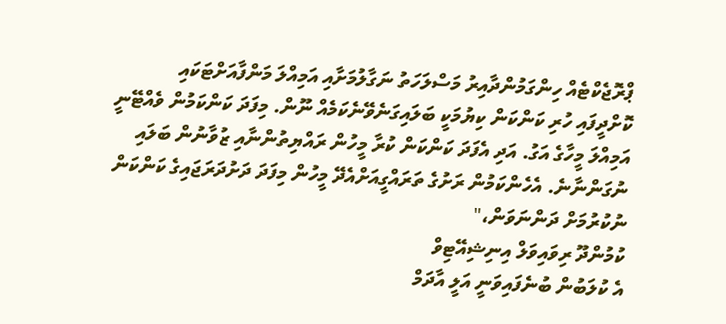ޕްރޮޖެކްޓެއް ހިންގަމުންދާއިރު މަސްލަހަތު ނަގާލުމަށާއި އަމިއްލަ މަންފާއަށްޓަކައި
ކޮށްދީފައި ހުރި ކަންކަން ކިޔުމަކީ ބަލައިގަނެވޭނެކަމެއް ނޫން. މިފަދަ ކަންކަމުން ވެއްޓޭނީ
އަމިއްލަ މީހާގެ އަގު. އަދި އެފަދަ ކަންކަން ކުރާ މީހުން ރައްޔިތުންނާއި ޒުވާނުން ބަލައި
ނުގަންނާނެ. އެހެންކަމުން ރަށުގެ ތަރައްގީއަށްއެދޭ މީހުން މިފަދަ ދަށުދަރަޖައިގެ ކަންކަން ނުކުރުމަށް ދަންނަވަން،"
ކުމުންދޫ ރިވައިވަލް އިނިޝިއޭޓިވް
އެ ކުލަބުން ބުނެފައިވަނީ އަލީ އާދަމް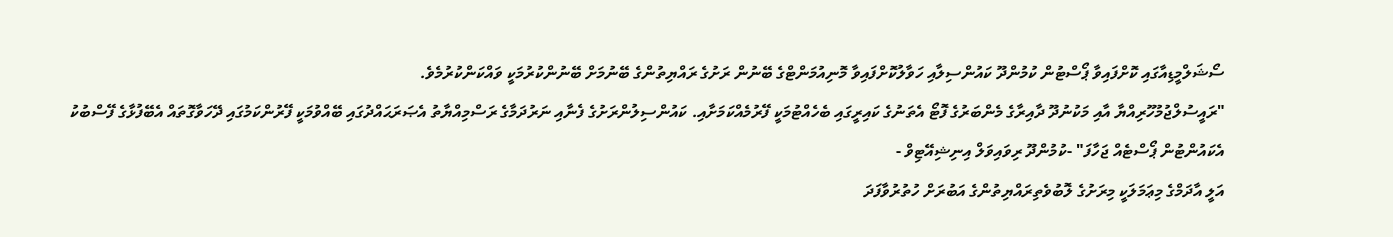ސޯޝަލްމީޑިއާގައި ކޮށްފައިވާ ޕޯސްޓުން ކުމުންދޫ ކައުންސިލާއި ހަވާލުކޮށްފައިވާ މޮނިއުމަންޓްގެ ބޭނުން ރަށުގެ ރައްޔިތުންގެ ބޭނުމަށް ބޭނުންކުރުމަކީ ވައްކަންކުރުމެވެ.
"ރައީސުލްޖުމުހޫރިއްޔާ އާއި މަކުނުދޫ ދާއިރާގެ މެންބަރުގެ ފޮޓޯ އެތަނުގެ ކައިރީގައި ބެހެއްޓުމަކީ ފޭރުމެއްކަމަށާއި. ކައުންސިލުންރަށުގެ ފެނާއި ނަރުދަމާގެ ރަސްމިއްޔާތު އެޞަރަޙައްދުގައި ބޭއްވުމަކީ ފޭރުންކަމުގައި ދޭހަވާގޮތައް އެބޭފުޅާގެ ފޭސްބުކު
އެކައުންޓުން ޕޯސްޓެއް ޖަހާފަ" -ކުމުންދޫ ރިވައިވަލް އިނިޝިއޭޓިވް -
އަލީ އާދަމްގެ މިޢަމަލަކީ މިރަށުގެ ލޮބުވެތިރައްޔިތުންގެ އަބުރަށް ހުތުރުވާފަދަ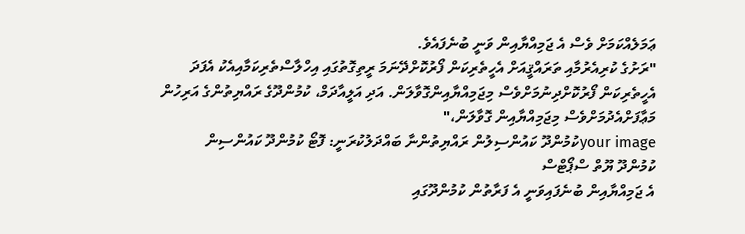ޢަމަލެއްކަމަށް ވެސް އެ ޖަމިއްޔާއިން ވަނީ ބުނެފައެވެ.
"ރަށުގެ ކުރިއެރުމާއި ތަރައްޤީއަށް އެހީތެރިކަން ފޯރުކޮށްދޭނަމަ ރީތިގޮތުގައި އިހްލާސްތެރިކަމާއިއެކު އެފަދަ އެހީތެރިކަން ފޯރުކޮށްދިނުމަށްވެސް މިޖަމިއްޔާއިންގޮވާލަން. އަދި އަލީއާދަމް، ކުމުންދޫގެ ރައްޔިތުންގެ އަރިހުން މަޢާފަށްއެދުމަށްވެސް މިޖަމިއްޔާއިން ގޮވާލަން،"
your imageކުމުންދޫ ކައުންސިލުން ރައްޔިތުންނާ ބައްދަލުކުރަނީ: ފޮޓޯ ކުމުންދޫ ކައުންސިން
ކުމުންދޫ ޔޫތް ސްޕޯޓްސް
އެ ޖަމިއްޔާއިން ބުނެފައިވަނީ އެ ފަރާތުން ކުމުންދޫގައި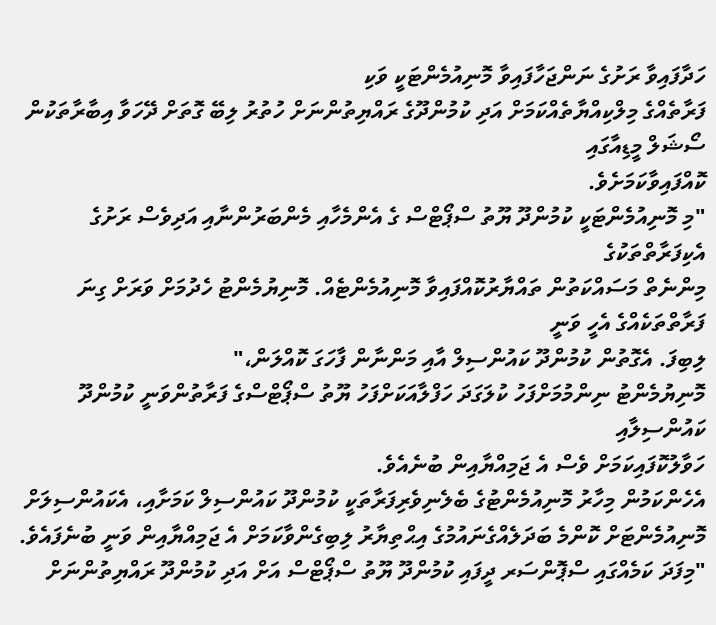ހަދާފައިވާ ރަށުގެ ނަންޖަހާފައިވާ މޮނިއުމެންޓަކީ ވަކި
ފަރާތެއްގެ މިލްކިއްޔާތެއްކަމަށް އަދި ކުމުންދޫގެ ރައްޔިތުންނަށް ހުތުރު ލިބޭ ގޮތަށް ދޭހަވާ އިބާރާތަކުން ސޯޝަލް މީޑިއާގައި
ކޮއްފައިވާކަމަށެވެ.
"މި މޮނިއުމެންޓަކީ ކުމުންދޫ ޔޫތު ސްޕޯޓްސް ގެ އެންމެހާއި މެންބަރުންނާއި އަދިވެސް ރަށުގެ އެކިފަރާތްތަކުގެ
މިންނެތް މަސައްކަތުން ތައްޔާރުކޮއްފައިވާ މޮނިއުމެންޓެއް. މޮނިޔުމެންޓު ހެދުމަށް ވަރަށް ގިނަ ފަރާތްތަކެއްގެ އެހީ ވަނީ
ލިބިފަ. އެގޮތުން ކުމުންދޫ ކައުންސިލް އާއި މަންނާން ފާހަގަ ކޮއްލަން،"
މޮނިޔުމެންޓު ނިންމުމަށްފަހު ކުލަގަދަ ހަފްލާއަކަށްފަހު ޔޫތު ސްޕޯޓްސްގެ ފަރާތުންވަނީ ކުމުންދޫ ކައުންސިލާއި
ހަވާލުކޮފައިކަމަށް ވެސް އެ ޖަމިއްޔާއިން ބުނެއެވެ.
އެހެންކަމުން މިހާރު މޮނިއުމެންޓުގެ ބެލެނިވެރިފަރާތަކީ ކުމުންދޫ ކައުންސިލް ކަމަށާއި، އެކައުންސިލަށް މޮނިއުމެންޓަށް ކޮންމެ ބަދަލެއްގެނައުމުގެ އިޙްތިޔާރު ލިބިގެންވާކަމަށް އެ ޖަމިއްޔާއިން ވަނީ ބުނެފައެވެ.
"މިފަދަ ކަމެއްގައި ސްޕޮންސަރ ދީފައި ކުމުންދޫ ޔޫތު ސްޕޯޓްސް އަށް އަދި ކުމުންދޫ ރައްޔިތުންނަށް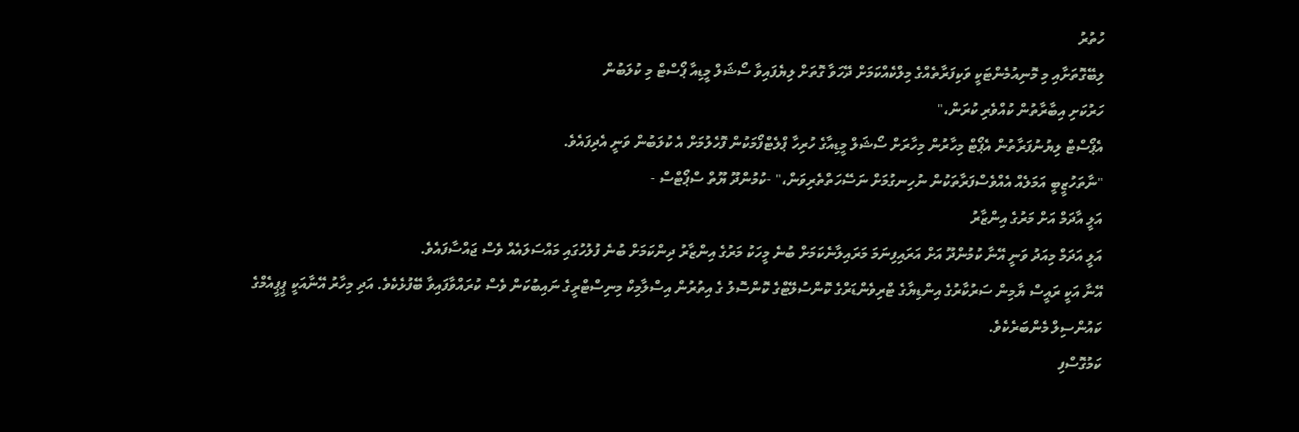ހުތުރު
ލިބޭގޮތަށާއި މި މޮނިއުމެންޓަކީ ވަކިފަރާތެއްގެ މިލްކެއްކަމަށް ދޭހަވާ ގޮތަށް ލިޔެފައިވާ ސޯޝަލް މީޑިއާ ޕޯސްޓް މި ކުލަބުން
ހަރުކަށި އިބާރާތުން ކުއްވެރި ކުރަން،"
އެޕޯސްޓް ލިޔުނުފަރާތުން އެޕޯޓް މިހާރުން މިހާރަށް ސޯޝަލް މީޑިއާގެ ހުރިހާ ޕްލެޓްފޯމަކުން ފޮހެލުމަށް އެ ކުލަބުން ވަނީ އެދިފައެވެ.
"ނާތަހުޒީބީ އަމަލެއް އެއްވެސްފަރާތަކުން ނުހިނގުމަށް ނަސޭހަތްތެރިވަން،" -ކުމުންދޫ ޔޫތް ސްޕޯޓްސް -
އަލީ އާދަމް އަށް މަރުގެ އިންޒާރު
އަލީ އަދަމް މިއަދު ވަނީ އޭނާ ކުމުންދޫ އަށް އަރައިފިނަމަ މަރައިލާނެކަމަށް ބުނެ މީހަކު މަރުގެ އިންޒާރު ދިންކަމަށް ބުނެ ފުލުހުގައި މައްސަލައެއް ވެސް ޖައްސާފައެވެ.
އޭނާ އަކީ ރައީސް ޔާމިން ސަރުކާރުގެ އިންޑިޔާގެ ޓްރިވެންޑަރްގެ ކޮންސުލޭޓްގެ ކޮންސޮލު ގެ އިތުރުން އިސްލާމިކް މިނިސްޓްރީގެ ނައިބުކަން ވެސް ކުރައްވާފައިވާ ބޭފުޅެކެވެ. އަދި މިހާރު އޭނާއަކީ ޕީޕީއެމްގެ ކައުންސިލް މެންބަރެކެވެ.
ކަމުގޮސްފި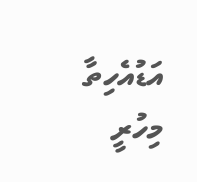އަޑުއެހިތާ މިހުރީ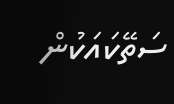ސަތޭކައަކުން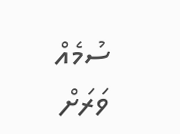ސުމެއް
ވަރަށް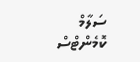ސަލާމް
ކޮމެންޓްސް